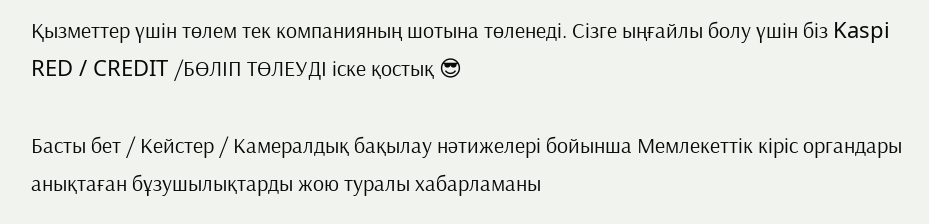Қызметтер үшін төлем тек компанияның шотына төленеді. Сізге ыңғайлы болу үшін біз Kaspi RED / CREDIT /БӨЛІП ТӨЛЕУДІ іске қостық 😎

Басты бет / Кейстер / Камералдық бақылау нәтижелері бойынша Мемлекеттік кіріс органдары анықтаған бұзушылықтарды жою туралы хабарламаны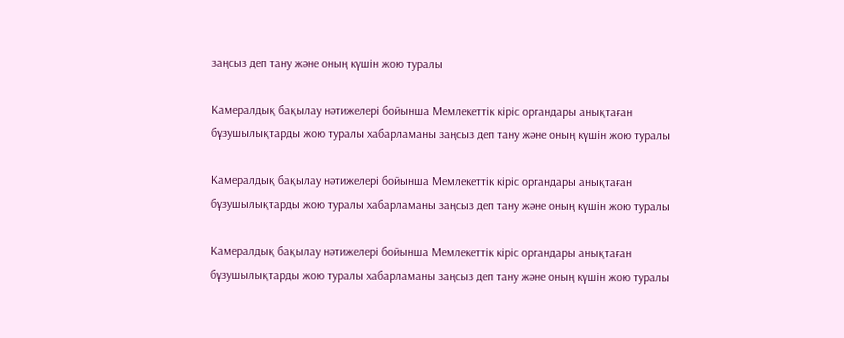заңсыз деп тану және оның күшін жою туралы

Камералдық бақылау нәтижелері бойынша Мемлекеттік кіріс органдары анықтаған бұзушылықтарды жою туралы хабарламаны заңсыз деп тану және оның күшін жою туралы

Камералдық бақылау нәтижелері бойынша Мемлекеттік кіріс органдары анықтаған бұзушылықтарды жою туралы хабарламаны заңсыз деп тану және оның күшін жою туралы

Камералдық бақылау нәтижелері бойынша Мемлекеттік кіріс органдары анықтаған бұзушылықтарды жою туралы хабарламаны заңсыз деп тану және оның күшін жою туралы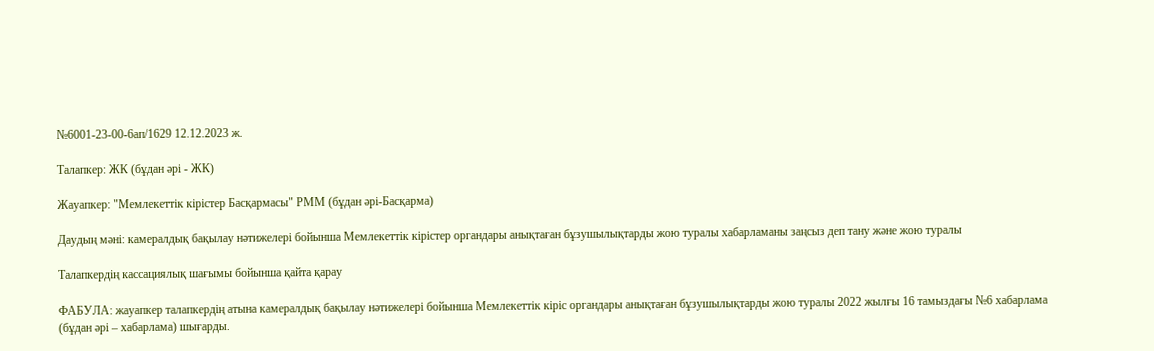№6001-23-00-6ап/1629 12.12.2023 ж.

Талапкер: ЖК (бұдан әрі - ЖК)

Жауапкер: "Мемлекеттік кірістер Басқармасы" РММ (бұдан әрі-Басқарма)

Даудың мәні: камералдық бақылау нәтижелері бойынша Мемлекеттік кірістер органдары анықтаған бұзушылықтарды жою туралы хабарламаны заңсыз деп тану және жою туралы

Талапкердің кассациялық шағымы бойынша қайта қарау

ФАБУЛА: жауапкер талапкердің атына камералдық бақылау нәтижелері бойынша Мемлекеттік кіріс органдары анықтаған бұзушылықтарды жою туралы 2022 жылғы 16 тамыздағы №6 хабарлама (бұдан әрі – хабарлама) шығарды.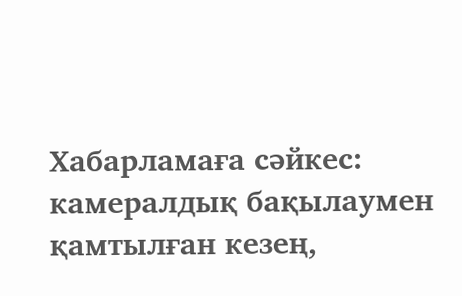Хабарламаға сәйкес: камералдық бақылаумен қамтылған кезең,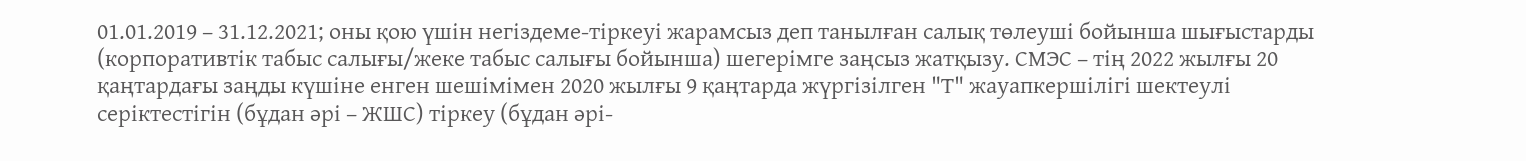01.01.2019 – 31.12.2021; оны қою үшін негіздеме-тіркеуі жарамсыз деп танылған салық төлеуші бойынша шығыстарды (корпоративтік табыс салығы/жеке табыс салығы бойынша) шегерімге заңсыз жатқызу. СМЭС – тің 2022 жылғы 20 қаңтардағы заңды күшіне енген шешімімен 2020 жылғы 9 қаңтарда жүргізілген "Т" жауапкершілігі шектеулі серіктестігін (бұдан әрі – ЖШС) тіркеу (бұдан әрі-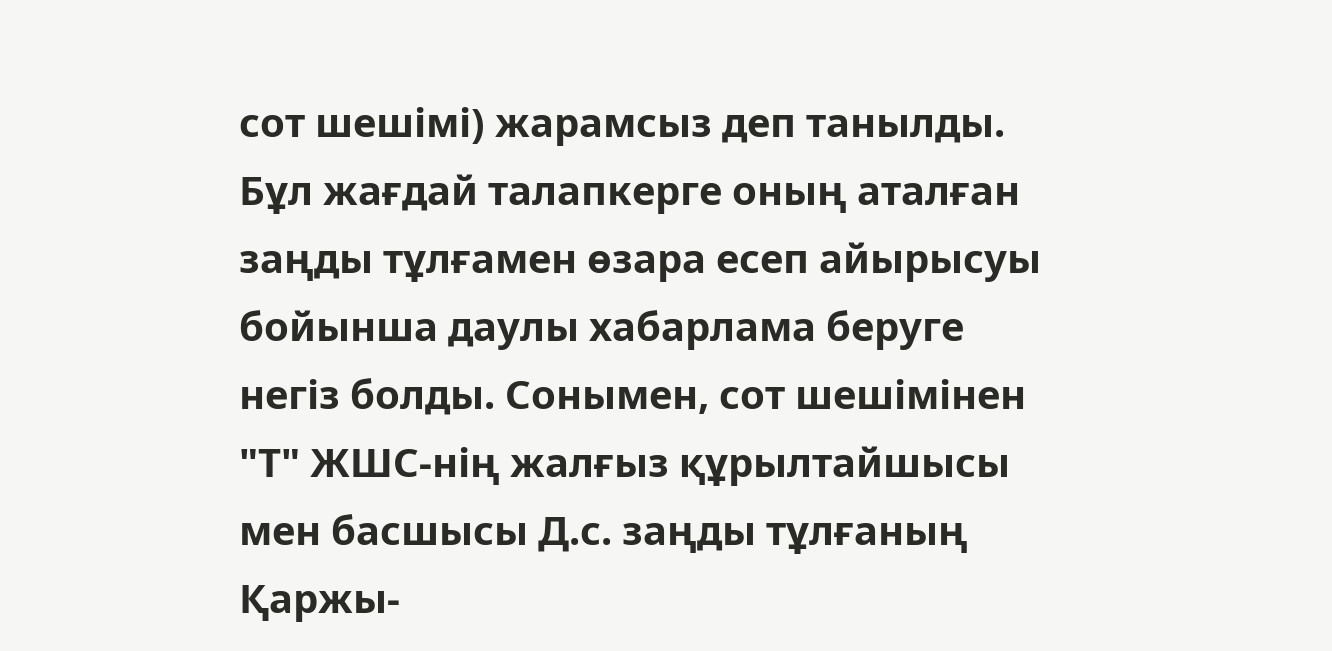сот шешімі) жарамсыз деп танылды. Бұл жағдай талапкерге оның аталған заңды тұлғамен өзара есеп айырысуы бойынша даулы хабарлама беруге негіз болды. Сонымен, сот шешімінен "Т" ЖШС-нің жалғыз құрылтайшысы мен басшысы Д.с. заңды тұлғаның Қаржы-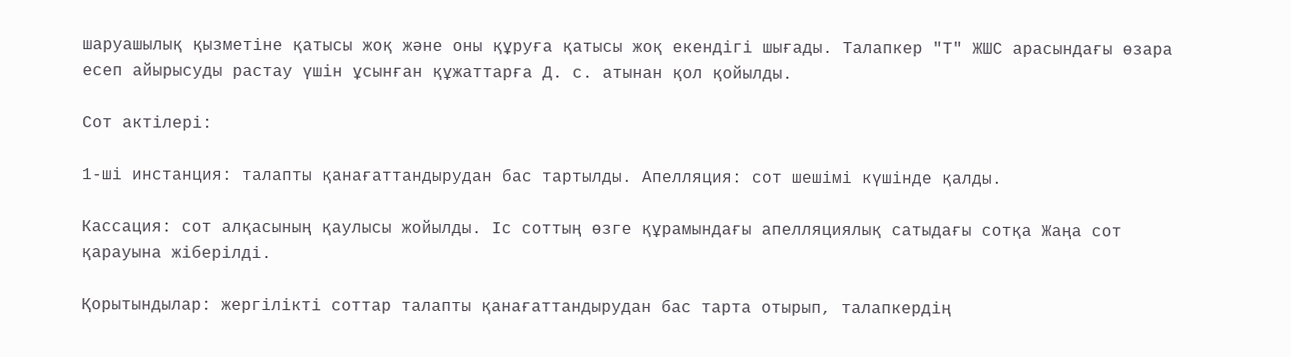шаруашылық қызметіне қатысы жоқ және оны құруға қатысы жоқ екендігі шығады. Талапкер "Т" ЖШС арасындағы өзара есеп айырысуды растау үшін ұсынған құжаттарға Д. с. атынан қол қойылды.

Сот актілері:

1-ші инстанция: талапты қанағаттандырудан бас тартылды. Апелляция: сот шешімі күшінде қалды.

Кассация: сот алқасының қаулысы жойылды. Іс соттың өзге құрамындағы апелляциялық сатыдағы сотқа Жаңа сот қарауына жіберілді.

Қорытындылар: жергілікті соттар талапты қанағаттандырудан бас тарта отырып, талапкердің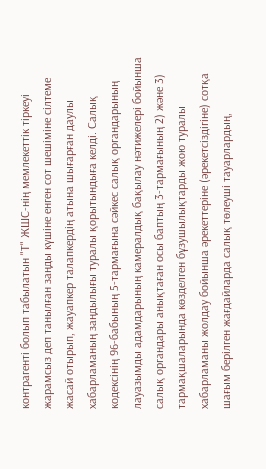контрагенті болып табылатын "Т" ЖШС-нің мемлекеттік тіркеуі жарамсыз деп танылған заңды күшіне енген сот шешіміне сілтеме жасай отырып, жауапкер талапкердің атына шығарған даулы хабарламаның заңдылығы туралы қорытындыға келді. Салық кодексінің 96-бабының 5-тармағына сәйкес салық органдарының лауазымды адамдарының камералдық бақылау нәтижелері бойынша салық органдары анықтаған осы баптың 3-тармағының 2) және 3) тармақшаларында көзделген бұзушылықтарды жою туралы хабарламаны жолдау бойынша әрекеттеріне (әрекетсіздігіне) сотқа шағым берілген жағдайларда салық төлеуші тауарлардың,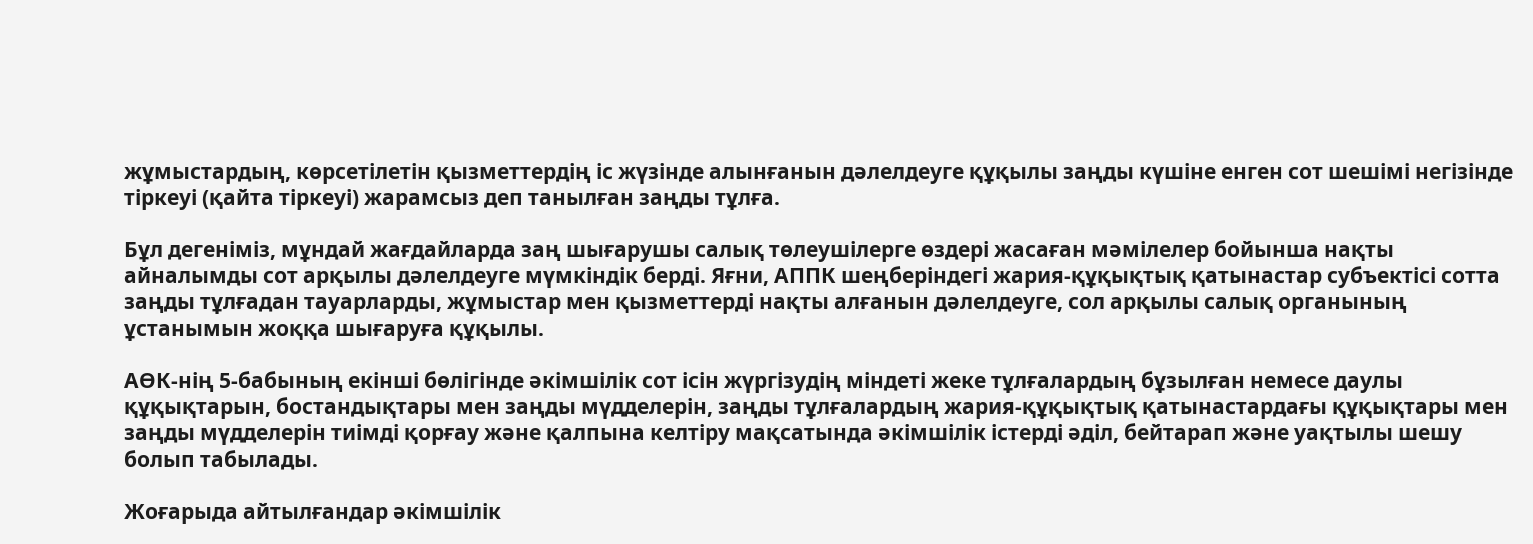жұмыстардың, көрсетілетін қызметтердің іс жүзінде алынғанын дәлелдеуге құқылы заңды күшіне енген сот шешімі негізінде тіркеуі (қайта тіркеуі) жарамсыз деп танылған заңды тұлға.

Бұл дегеніміз, мұндай жағдайларда заң шығарушы салық төлеушілерге өздері жасаған мәмілелер бойынша нақты айналымды сот арқылы дәлелдеуге мүмкіндік берді. Яғни, АППК шеңберіндегі жария-құқықтық қатынастар субъектісі сотта заңды тұлғадан тауарларды, жұмыстар мен қызметтерді нақты алғанын дәлелдеуге, сол арқылы салық органының ұстанымын жоққа шығаруға құқылы.

АӨК-нің 5-бабының екінші бөлігінде әкімшілік сот ісін жүргізудің міндеті жеке тұлғалардың бұзылған немесе даулы құқықтарын, бостандықтары мен заңды мүдделерін, заңды тұлғалардың жария-құқықтық қатынастардағы құқықтары мен заңды мүдделерін тиімді қорғау және қалпына келтіру мақсатында әкімшілік істерді әділ, бейтарап және уақтылы шешу болып табылады.

Жоғарыда айтылғандар әкімшілік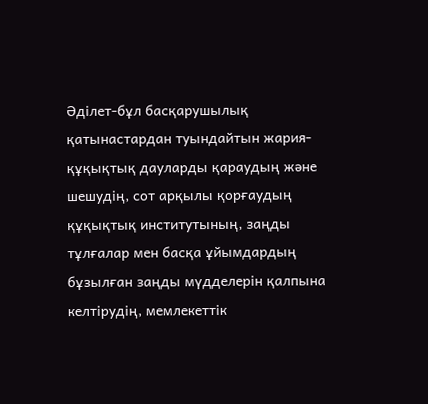Әділет-бұл басқарушылық қатынастардан туындайтын жария-құқықтық дауларды қараудың және шешудің, сот арқылы қорғаудың құқықтық институтының, заңды тұлғалар мен басқа ұйымдардың бұзылған заңды мүдделерін қалпына келтірудің, мемлекеттік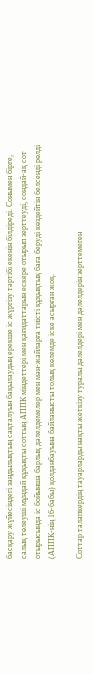басқару жүйесіндегі заңдылықтың сақталуын бақылаудың ерекше іс жүргізу тәртібі екенін білдіреді. Сонымен бірге, салық төлеуші мұндай құқықты соттың АППК міндеттері мен қағидаттарын ескере отырып зерттеуді, сондай-ақ сот отырысында іс бойынша барлық дәлелдемелер мен мән-жайларға тиісті құқықтық баға беруді көздейтін белсенді рөлді (АППК-нің 16-бабы) қолданбауына байланысты толық көлемде іске асырған жоқ.

Соттар талапкердің тауарларды нақты жеткізу туралы дәлелдері мен дәлелдерін зерттемеген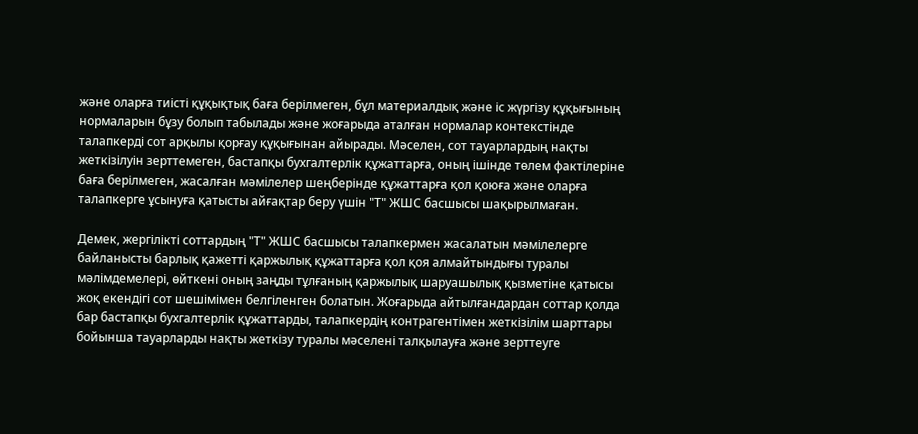және оларға тиісті құқықтық баға берілмеген, бұл материалдық және іс жүргізу құқығының нормаларын бұзу болып табылады және жоғарыда аталған нормалар контекстінде талапкерді сот арқылы қорғау құқығынан айырады. Мәселен, сот тауарлардың нақты жеткізілуін зерттемеген, бастапқы бухгалтерлік құжаттарға, оның ішінде төлем фактілеріне баға берілмеген, жасалған мәмілелер шеңберінде құжаттарға қол қоюға және оларға талапкерге ұсынуға қатысты айғақтар беру үшін "Т" ЖШС басшысы шақырылмаған.

Демек, жергілікті соттардың "Т" ЖШС басшысы талапкермен жасалатын мәмілелерге байланысты барлық қажетті қаржылық құжаттарға қол қоя алмайтындығы туралы мәлімдемелері, өйткені оның заңды тұлғаның қаржылық шаруашылық қызметіне қатысы жоқ екендігі сот шешімімен белгіленген болатын. Жоғарыда айтылғандардан соттар қолда бар бастапқы бухгалтерлік құжаттарды, талапкердің контрагентімен жеткізілім шарттары бойынша тауарларды нақты жеткізу туралы мәселені талқылауға және зерттеуге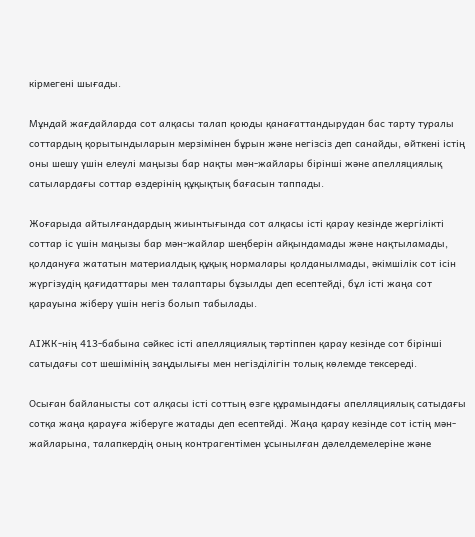кірмегені шығады.

Мұндай жағдайларда сот алқасы талап қоюды қанағаттандырудан бас тарту туралы соттардың қорытындыларын мерзімінен бұрын және негізсіз деп санайды, өйткені істің оны шешу үшін елеулі маңызы бар нақты мән-жайлары бірінші және апелляциялық сатылардағы соттар өздерінің құқықтық бағасын таппады.

Жоғарыда айтылғандардың жиынтығында сот алқасы істі қарау кезінде жергілікті соттар іс үшін маңызы бар мән-жайлар шеңберін айқындамады және нақтыламады, қолдануға жататын материалдық құқық нормалары қолданылмады, әкімшілік сот ісін жүргізудің қағидаттары мен талаптары бұзылды деп есептейді, бұл істі жаңа сот қарауына жіберу үшін негіз болып табылады.

АІЖК-нің 413-бабына сәйкес істі апелляциялық тәртіппен қарау кезінде сот бірінші сатыдағы сот шешімінің заңдылығы мен негізділігін толық көлемде тексереді.

Осыған байланысты сот алқасы істі соттың өзге құрамындағы апелляциялық сатыдағы сотқа жаңа қарауға жіберуге жатады деп есептейді. Жаңа қарау кезінде сот істің мән-жайларына, талапкердің оның контрагентімен ұсынылған дәлелдемелеріне және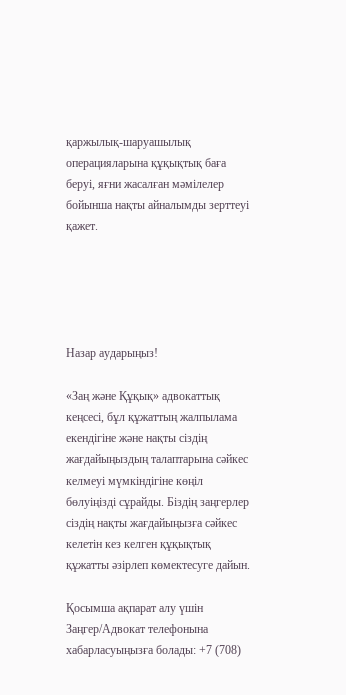қаржылық-шаруашылық операцияларына құқықтық баға беруі, яғни жасалған мәмілелер бойынша нақты айналымды зерттеуі қажет.





Назар аударыңыз!

«Заң және Құқық» адвокаттық кеңсесі, бұл құжаттың жалпылама екендігіне және нақты сіздің жағдайыңыздың талаптарына сәйкес келмеуі мүмкіндігіне көңіл бөлуіңізді сұрайды. Біздің заңгерлер сіздің нақты жағдайыңызға сәйкес келетін кез келген құқықтық құжатты әзірлеп көмектесуге дайын.

Қосымша ақпарат алу үшін Заңгер/Адвокат телефонына хабарласуыңызға болады: +7 (708)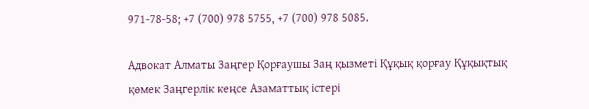971-78-58; +7 (700) 978 5755, +7 (700) 978 5085.

Адвокат Алматы Заңгер Қорғаушы Заң қызметі Құқық қорғау Құқықтық қөмек Заңгерлік кеңсе Азаматтық істері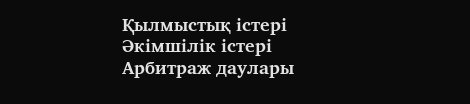Қылмыстық істері Әкімшілік істері Арбитраж даулары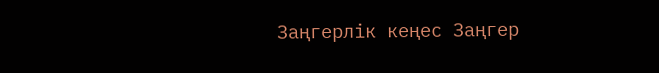Заңгерлік кеңес Заңгер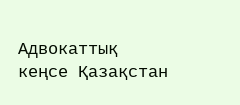Адвокаттық кеңсе Қазақстан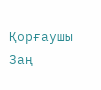Қорғаушы  Заң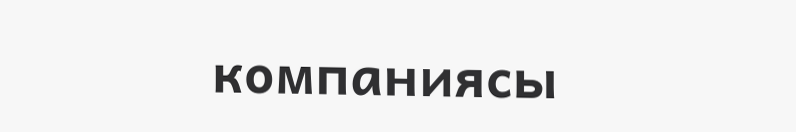компаниясы